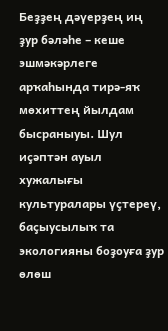Беҙҙең дәүерҙең иң ҙур бәләһе – кеше эшмәкәрлеге арҡаһында тирә-яҡ мөхиттең йылдам бысраныуы. Шул иҫәптән ауыл хужалығы культуралары үҫтереү, баҫыусылыҡ та экологияны боҙоуға ҙур өлөш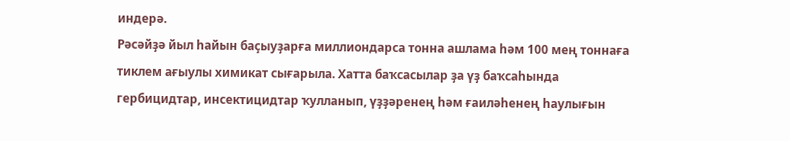индерә.
Рәсәйҙә йыл һайын баҫыуҙарға миллиондарса тонна ашлама һәм 100 мең тоннаға тиклем ағыулы химикат сығарыла. Хатта баҡсасылар ҙа үҙ баҡсаһында гербицидтар, инсектицидтар ҡулланып, үҙҙәренең һәм ғаиләһенең һаулығын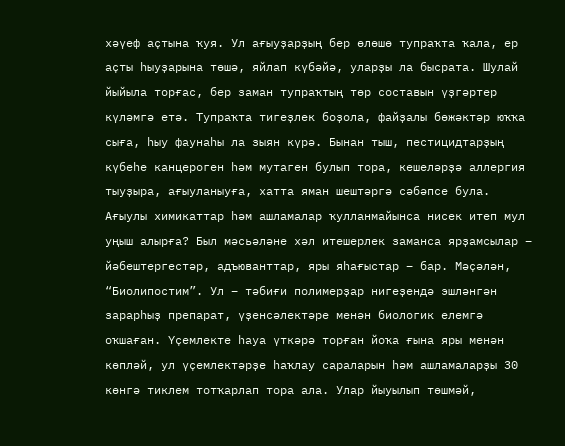хәүеф аҫтына ҡуя. Ул ағыуҙарҙың бер өлөшө тупраҡта ҡала, ер аҫты һыуҙарына төшә, яйлап күбәйә, уларҙы ла бысрата. Шулай йыйыла торғас, бер заман тупраҡтың төр составын үҙгәртер күләмгә етә. Тупраҡта тигеҙлек боҙола, файҙалы бөжәктәр юҡҡа сыға, һыу фаунаһы ла зыян күрә. Бынан тыш, пестицидтарҙың күбеһе канцероген һәм мутаген булып тора, кешеләрҙә аллергия тыуҙыра, ағыуланыуға, хатта яман шештәргә сәбәпсе була.
Ағыулы химикаттар һәм ашламалар ҡулланмайынса нисек итеп мул уңыш алырға? Был мәсьәләне хәл итешерлек заманса ярҙамсылар – йәбештергестәр, адъюванттар, яры яһағыстар – бар. Мәҫәлән, “Биолипостим”. Ул – тәбиғи полимерҙар нигеҙендә эшләнгән зарарһыҙ препарат, үҙенсәлектәре менән биологик елемгә оҡшаған. Үҫемлекте һауа үткәрә торған йоҡа ғына яры менән көпләй, ул үҫемлектәрҙе һаҡлау сараларын һәм ашламаларҙы 30 көнгә тиклем тотҡарлап тора ала. Улар йыуылып төшмәй,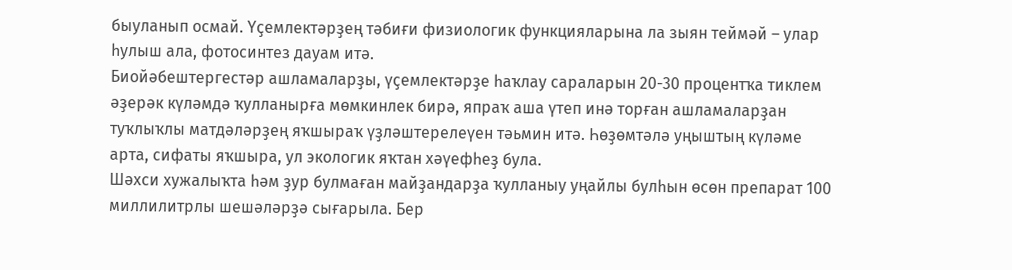быуланып осмай. Үҫемлектәрҙең тәбиғи физиологик функцияларына ла зыян теймәй – улар һулыш ала, фотосинтез дауам итә.
Биойәбештергестәр ашламаларҙы, үҫемлектәрҙе һаҡлау сараларын 20-30 процентҡа тиклем әҙерәк күләмдә ҡулланырға мөмкинлек бирә, япраҡ аша үтеп инә торған ашламаларҙан туҡлыҡлы матдәләрҙең яҡшыраҡ үҙләштерелеүен тәьмин итә. Һөҙөмтәлә уңыштың күләме арта, сифаты яҡшыра, ул экологик яҡтан хәүефһеҙ була.
Шәхси хужалыҡта һәм ҙур булмаған майҙандарҙа ҡулланыу уңайлы булһын өсөн препарат 100 миллилитрлы шешәләрҙә сығарыла. Бер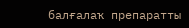балғалаҡ препаратты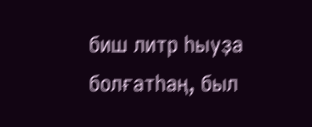биш литр һыуҙа болғатһаң, был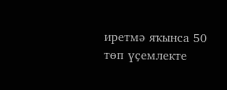иретмә яҡынса 50 төп үҫемлекте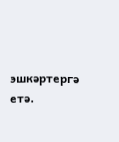эшкәртергә етә.